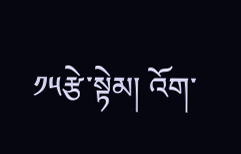༡༥རྩེ་སྟེམ། འོག་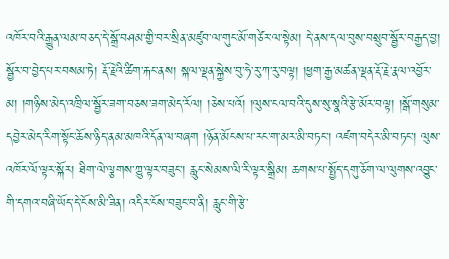འཁོར་བའི་རྒྱུན་ལམ་བཅད་དེ་སྒྲོ་བཤམ་གྱི་བར་སྲིན་མཛུབ་ལ་གུང་མོ་གཙེར་ལ་སྟེམ། དེ་ནས་དལ་བུས་བསྲུབ་སྦྱོར་བརྒྱད་བྱ། སྦྱོར་བ་བྱེད་པར་བསམ་ཏེ། རྡོ་རྗེའི་ཚིག་རྐང་ནས། སྐལ་ལྡན་སྐྱེས་བུ་ཧེ་རུ་ཀ་རུ་བལྟ། །ཕྱག་རྒྱ་མཚན་ལྡན་རྡོ་རྗེ་རྣལ་འབྱོར་མ། །གཉིས་མེད་འཁྲིལ་སྦྱོར་ཟག་བཅས་ཟག་མེད་རོལ། །ཅེས་པའོ། །ལུས་ངལ་བའི་དུས་སུ་སྣའི་རྩེ་མོར་བལྟ། །སྒོ་གསུམ་དབྱེར་མེད་རིག་སྟོང་ཆོས་ཉིད་ནམ་མཁའི་དོན་ལ་བཞག །ཉོན་མོངས་པ་རང་ག་མར་མི་བཏང་། འཛག་བདེར་མི་བཏང་། ལུས་འཁོར་ལོ་ལྟར་སྐོར། ཐིག་ལེ་ལྕགས་ཀྱུ་ལྟར་བཟུང་། རླུང་སེམས་ལི་རི་ལྟར་སྒྲིམ། ཆགས་པ་སྤྱོད་དགུ་ཅོག་ལ་ལུགས་འབྱུང་གི་དགའ་བཞི་ཡོད་དེ་ངོས་མི་ཟིན། འདིར་ངོས་བཟུང་བ་ནི། རླུང་གི་རྩེ་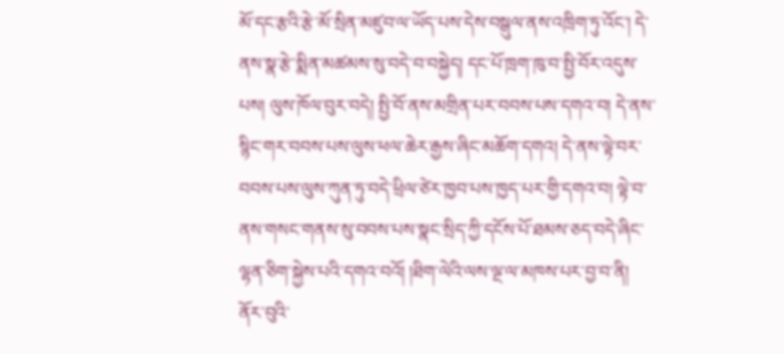མོ་དང་རྩའི་རྩེ་མོ་སྲིན་མཛུབ་ལ་ཡོད་པས་དེས་བསྒུལ་ནས་འཁྲིག་ཏུ་འོང་། དེ་ནས་སྣ་རྩེ་སྨིན་མཚམས་སུ་བདེ་བ་བསྐྱེད། དང་པོ་ཁྲག་ཁུ་བ་སྤྱི་བོར་འདུས་པས། ལུས་ཁོལ་བུར་བདེ། སྤྱི་བོ་ནས་མགྲིན་པར་བབས་པས་དགའ་བ། དེ་ནས་སྙིང་གར་བབས་པས་ལུས་ཕལ་ཆེར་རྒྱས་ཞིང་མཆོག་དགའ། དེ་ནས་ལྟེ་བར་བབས་པས་ལུས་ཀུན་ཏུ་བདེ་ཕྲིལ་ཙེར་ཁྱབ་པས་ཁྱད་པར་གྱི་དགའ་བ། ལྟེ་བ་ནས་གསང་གནས་སུ་བབས་པས་སྣང་སྲིད་ཀྱི་དངོས་པོ་ཐམས་ཅད་བདེ་ཞིང་ལྷན་ཅིག་སྐྱེས་པའི་དགའ་བའོ། །ཐིག་ལེའི་ལས་ལྔ་ལ་མཁས་པར་བྱ་བ་ནི། ནོར་བུའི་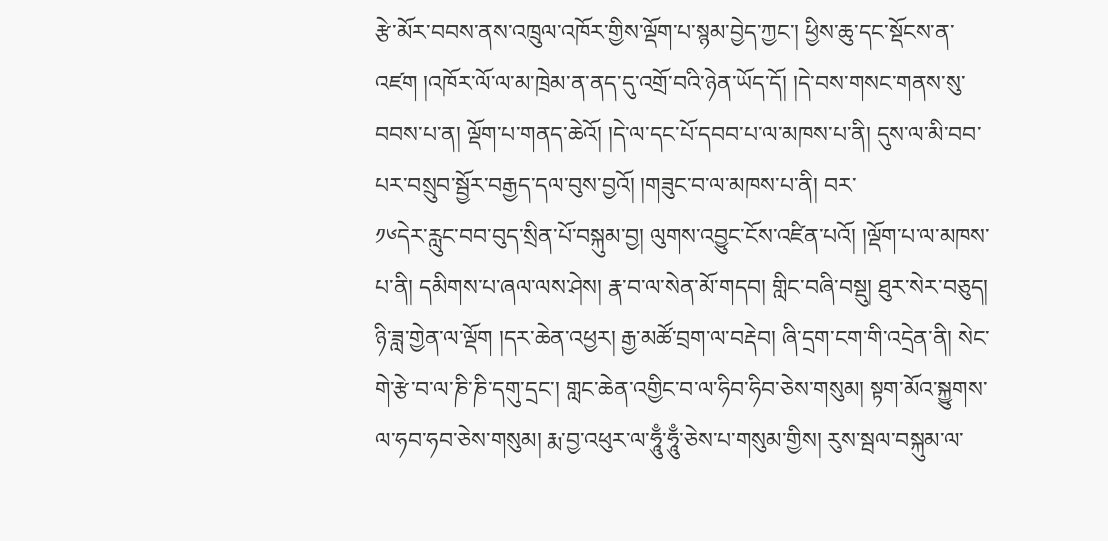རྩེ་མོར་བབས་ནས་འཁྲུལ་འཁོར་གྱིས་ལྡོག་པ་སྙམ་བྱེད་ཀྱང་། ཕྱིས་ཆུ་དང་སྡོངས་ན་འཛག །འཁོར་ལོ་ལ་མ་ཁྲེམ་ན་ནད་དུ་འགྲོ་བའི་ཉེན་ཡོད་དོ། །དེ་བས་གསང་གནས་སུ་བབས་པ་ན། ལྡོག་པ་གནད་ཆེའོ། །དེ་ལ་དང་པོ་དབབ་པ་ལ་མཁས་པ་ནི། དུས་ལ་མི་བབ་པར་བསྲུབ་སྦྱོར་བརྒྱད་དལ་བུས་བྱའོ། །གཟུང་བ་ལ་མཁས་པ་ནི། བར་
༡༦དེར་རླུང་བབ་བུད་སྲིན་པོ་བསྐུམ་བྱ། ལུགས་འབྱུང་ངོས་འཛིན་པའོ། །ལྡོག་པ་ལ་མཁས་པ་ནི། དམིགས་པ་ཞལ་ལས་ཤེས། རྣ་བ་ལ་སེན་མོ་གདབ། གླིང་བཞི་བསྡུ། ཐུར་སེར་བཅུད། ཉི་ཟླ་གྱེན་ལ་ལྡོག །དར་ཆེན་འཕྱར། རྒྱ་མཚོ་བྲག་ལ་བརྡེབ། ཞི་དྲག་ངག་གི་འདྲེན་ནི། སེང་གེ་རྩེ་བ་ལ་ཎི་ཎི་དགུ་དྲང་། གླང་ཆེན་འགྱིང་བ་ལ་ཧིབ་ཧིབ་ཅེས་གསུམ། སྟག་མོའ་སྐྱུགས་ལ་ཧབ་ཧབ་ཅེས་གསུམ། རྨ་བྱ་འཕུར་ལ་ཧཱུྃ་ཧཱུྃ་ཅེས་པ་གསུམ་གྱིས། རུས་སྦལ་བསྐུམ་ལ་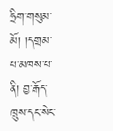ཧྲིག་གསུམ་མོ། །དགྲམ་པ་མཁས་པ་ནི། བྱ་རྒོད་ཁྲུས་དང་སེང་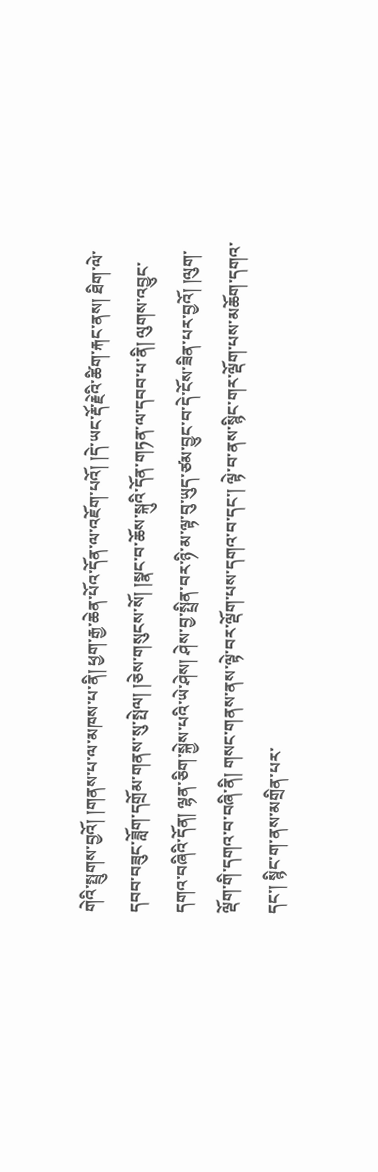གེའི་སྤྲུགས་བྱའོ། །གནས་པ་ལ་མཁས་པ་ནི། ཕྱག་རྒྱ་ཆེན་པོའ་དོན་ལ་འཇོག་པའོ། །དེ་ཡང་རྡོ་རྗེའི་ཚིག་རྐང་ནས། ཐིག་ལེ་དབབ་བཟུང་ཟློག་དགྲོམ་གནས་སུ་སྤེལ། །ཅེས་གསུངས་སོ། །སྣང་བ་ཆོས་སྐུའི་དོན་གཏན་ལ་དབབ་པ་ནི། ལུགས་འབྱུང་དགའ་བཞིའི་དོན། ལྷན་ཅིག་སྐྱེས་པའི་ཡེ་ཤེས། ཤེས་བྱ་སྤྲིན་བར་ཉི་མ་ལྟ་བུ་ཡུད་ཙམ་བྱུང་བ་དེ་ངོས་ཟིན་པར་བྱའོ། །ལུག་ལྡོག་གི་དགའ་བ་བཞི་ནི། གསང་གནས་ནས་ལྟེ་བར་ལྡོག་པས་དགའ་བ་དང་། ལྟེ་བ་ནས་སྙིང་གར་ལྡོག་པས་མཆོག་དགའ་དང་། སྙིང་ག་ནས་མགྲིན་པར་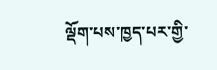ལྡོག་པས་ཁྱད་པར་གྱི་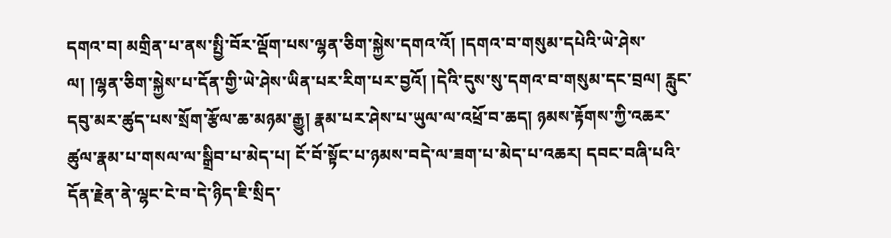དགའ་བ། མགྲིན་པ་ནས་སྤྱི་བོར་ལྡོག་པས་ལྷན་ཅིག་སྐྱེས་དགའ་འོ། །དགའ་བ་གསུམ་དཔེའི་ཡེ་ཤེས་ལ། །ལྷན་ཅིག་སྐྱེས་པ་དོན་གྱི་ཡེ་ཤེས་ཡིན་པར་རིག་པར་བྱའོ། །དེའི་དུས་སུ་དགའ་བ་གསུམ་དང་བྲལ། རླུང་དབུ་མར་ཚུད་པས་སྲོག་རྩོལ་ཆ་མཉམ་རྒྱུ། རྣམ་པར་ཤེས་པ་ཡུལ་ལ་འཕྲོ་བ་ཆད། ཉམས་རྟོགས་ཀྱི་འཆར་ཚུལ་རྣམ་པ་གསལ་ལ་སྒྲིབ་པ་མེད་པ། ངོ་བོ་སྟོང་པ་ཉམས་བདེ་ལ་ཟག་པ་མེད་པ་འཆར། དབང་བཞི་པའི་དོན་རྗེན་ནེ་ལྷང་ངེ་བ་དེ་ཉིད་ཇི་སྲིད་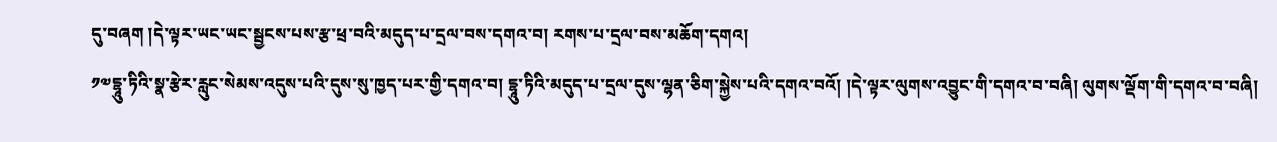དུ་བཞག །དེ་ལྟར་ཡང་ཡང་སྦྱངས་པས་རྩ་ཕྲ་བའི་མདུད་པ་དྲལ་བས་དགའ་བ། རགས་པ་དྲལ་བས་མཆོག་དགའ།
༡༧དྷཱུ་ཏིའི་སྣ་རྩེར་རླུང་སེམས་འདུས་པའི་དུས་སུ་ཁྱད་པར་གྱི་དགའ་བ། དྷཱུ་ཏིའི་མདུད་པ་དྲལ་དུས་ལྷན་ཅིག་སྐྱེས་པའི་དགའ་བའོ། །དེ་ལྟར་ལུགས་འབྱུང་གི་དགའ་བ་བཞི། ལུགས་ལྡོག་གི་དགའ་བ་བཞི།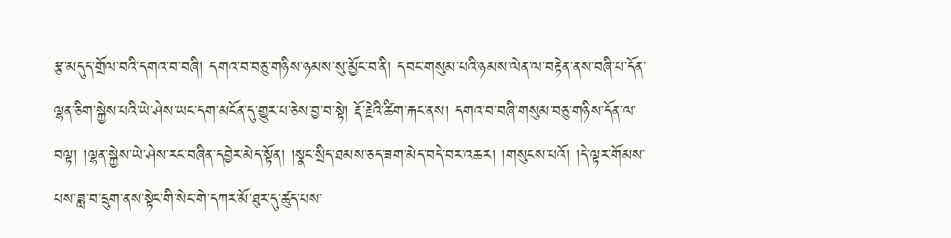རྩ་མདུད་གྲོལ་བའི་དགའ་བ་བཞི། དགའ་བ་བཅུ་གཉིས་ཉམས་སུ་མྱོང་བ་ནི། དབང་གསུམ་པའི་ཉམས་ལེན་ལ་བརྟེན་ནས་བཞི་པ་དོན་ལྷན་ཅིག་སྐྱེས་པའི་ཡེ་ཤེས་ཡང་དག་མངོན་དུ་གྱུར་པ་ཅེས་བྱ་བ་སྟེ། རྡོ་རྗེའི་ཚིག་རྐང་ནས། དགའ་བ་བཞི་གསུམ་བཅུ་གཉིས་དོན་ལ་བལྟ། །ལྷན་སྐྱེས་ཡེ་ཤེས་རང་བཞིན་དབྱེར་མེད་སྟོན། །སྣང་སྲིད་ཐམས་ཅད་ཟག་མེད་བདེ་བར་འཆར། །གསུངས་པའོ། །དེ་ལྟར་གོམས་པས་ཟླ་བ་དྲུག་ནས་སྟེང་གི་སེང་གེ་དཀར་མོ་ཐུར་དུ་ཚུད་པས་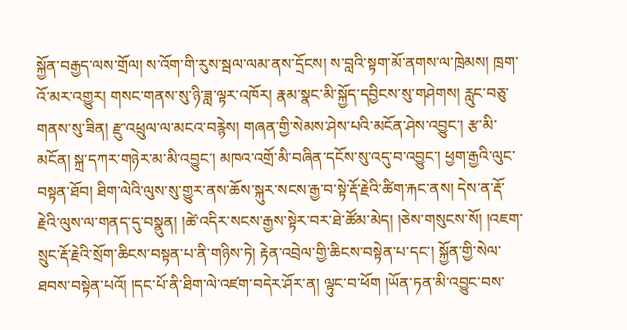སྐྱོན་བརྒྱད་ལས་གྲོལ། ས་འོག་གི་རུས་སྦལ་ལམ་ནས་དྲོངས། ས་བླའི་སྟག་མོ་ནགས་ལ་ཁྲེམས། ཁྲག་འོ་མར་འགྱུར། གསང་གནས་སུ་ཉི་ཟླ་ལྟར་འཁོར། རྣམ་སྣང་མི་སྐྱོད་དབྱིངས་སུ་གཤེགས། རླུང་བཅུ་གནས་སུ་ཟིན། རྫུ་འཕྲུལ་ལ་མངའ་བརྙེས། གཞན་གྱི་སེམས་ཤེས་པའི་མངོན་ཤེས་འབྱུང་། རྩ་མི་མངོན། སྐྲ་དཀར་གཉེར་མ་མི་འབྱུང་། མཁའ་འགྲོ་མི་བཞིན་དངོས་སུ་འདུ་བ་འབྱུང་། ཕྱག་རྒྱའི་ལུང་བསྟན་ཐོབ། ཐིག་ལེའི་ལུས་སུ་གྱུར་ནས་ཆོས་སྐུར་སངས་རྒྱ་བ་སྟེ་རྡོ་རྗེའི་ཚིག་རྐང་ནས། དེས་ན་རྡོ་རྗེའི་ལུས་ལ་གནད་དུ་བསྣུན། །ཚེ་འདིར་སངས་རྒྱས་སྟེར་བར་ཐེ་ཚོམ་མེད། །ཅེས་གསུངས་སོ། །འཇག་སྲུང་རྡོ་རྗེའི་སྲོག་ཆིངས་བསྟན་པ་ནི་གཉིས་ཏེ། རྟེན་འབྲེལ་གྱི་ཆིངས་བསྟེན་པ་དང་། སྐྱོན་གྱི་སེལ་ཐབས་བསྟེན་པའོ། །དང་པོ་ནི་ཐིག་ལེ་འཛག་བདེར་ཤོར་ན། ལྟུང་བ་ཕོག །ཡོན་ཏན་མི་འབྱུང་བས་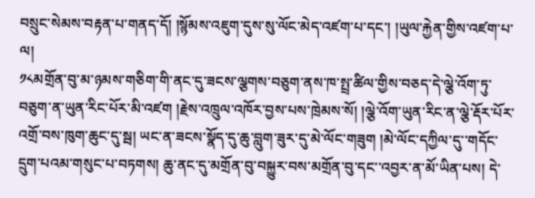བསྲུང་སེམས་བརྟན་པ་གནད་དོ། །སྙོམས་འཇུག་དུས་སུ་ལོང་མེད་འཛག་པ་དང་། །ཡུལ་རྐྱེན་གྱིས་འཛག་པ་ལ།
༡༨མགྲོན་བུ་མ་ཉམས་གཅིག་གི་ནང་དུ་ཟངས་ལྕགས་བཅུག་ནས་ཁ་སྤྲ་ཚིལ་གྱིས་བཅད་དེ་ལྕེ་འོག་ཏུ་བཅུག་ན་ཡུན་རིང་པོར་མི་འཛག །རྗེས་འཁྲུལ་འཁོར་བྱས་པས་ཁྲེམས་སོ། །ལྕེ་འོག་ཡུན་རིང་ན་ལྕེ་རྡོར་པོར་འགྲོ་བས་ཁུག་ཆུང་དུ་སྦ། ཡང་ན་ཟངས་སྣོད་དུ་ཆུ་བླུག་ཟུར་དུ་མེ་ལོང་གཟུག །མེ་ལོང་དཀྱིལ་དུ་་གདོང་དྲུག་པའམ་གསུང་པ་བཏགས། ཆུ་ནང་དུ་མགྲོན་བུ་བསྐྱུར་བས་མགྲོན་བུ་དང་་འབྱར་ན་མོ་ཡིན་པས། དེ་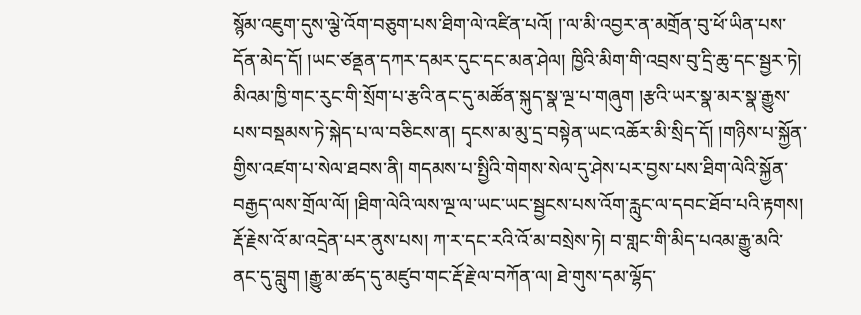སྙོམ་འཇུག་དུས་ལྕེ་འོག་བཅུག་པས་ཐིག་ལེ་འཛིན་པའོ། །་ལ་མི་འབྱར་ན་མགྲོན་བུ་ཕོ་ཡིན་པས་དོན་མེད་དོ། །ཡང་ཙནྡན་དཀར་དམར་དུང་དང་མན་ཤེལ། ཁྱིའི་མིག་གི་འབྲས་བུ་དྲི་ཆུ་དང་སྦྱར་ཏེ། མིའམ་ཁྱི་གང་རུང་གི་སྲོག་པ་རྩའི་ནང་དུ་མཚོན་སྐུད་སྣ་ལྔ་པ་གཞུག །རྩའི་ཡར་སྣ་མར་སྣ་རྒྱུས་པས་བསྡམས་ཏེ་སྐེད་པ་ལ་བཅིངས་ན། དྭངས་མ་མུ་དྲ་བསྟེན་ཡང་འཆོར་མི་སྲིད་དོ། །གཉིས་པ་སྐྱོན་གྱིས་འཛག་པ་སེལ་ཐབས་ནི། གདམས་པ་སྤྱིའི་གེགས་སེལ་དུ་ཤེས་པར་བྱས་པས་ཐིག་ལེའི་སྐྱོན་བརྒྱད་ལས་གྲོལ་ལོ། །ཐིག་ལེའི་ལས་ལྔ་ལ་ཡང་ཡང་སྦྱངས་པས་འོག་རླུང་ལ་དབང་ཐོབ་པའི་རྟགས། རྡོ་རྗེས་འོ་མ་འདྲེན་པར་ནུས་པས། ཀ་ར་དང་རའི་འོ་མ་བསྲེས་ཏེ། བ་གླང་གི་མིད་པའམ་རྒྱུ་མའི་ནང་དུ་བླུག །རྒྱུ་མ་ཚད་དུ་མཛུབ་གང་རྡོ་རྗེ་ལ་བཀོན་ལ། ཐེ་གུས་དམ་ལྷོད་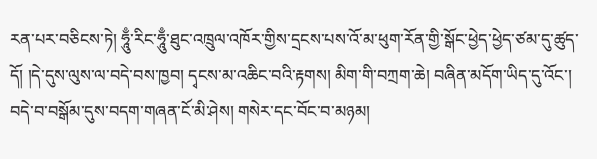རན་པར་བཅིངས་ཏེ། ཧཱུྃ་རིང་ཧཱུྃ་ཐུང་འཁྲུལ་འཁོར་གྱིས་དྲངས་པས་འོ་མ་ཕུག་རོན་གྱི་སྒོང་ཕྱེད་ཕྱེད་ཙམ་དུ་ཚུད་དོ། །དེ་དུས་ལུས་ལ་བདེ་བས་ཁྱབ། དྭངས་མ་འཆིང་བའི་རྟགས། མིག་གི་བཀྲག་ཆེ། བཞིན་མདོག་ཡིད་དུ་འོང་། བདེ་བ་བསྒོམ་དུས་བདག་གཞན་ངོ་མི་ཤེས། གསེར་དང་བོང་བ་མཉམ།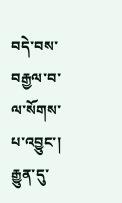བདེ་བས་བརྒྱལ་བ་ལ་སོགས་པ་འབྱུང་། རྒྱུན་དུ་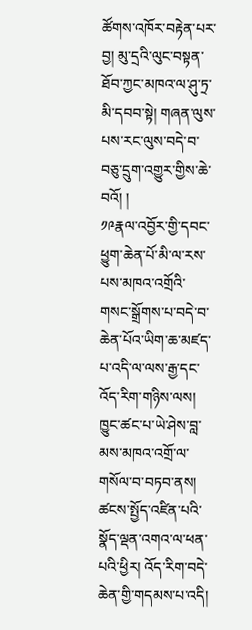ཚོགས་འཁོར་བརྟེན་པར་བྱ། མུ་དྲའི་ལུང་བསྟན་ཐོབ་ཀྱང་མཁའ་ལ་ཤུ་ཏྲ་མི་དབབ་སྟེ། གཞན་ལུས་པས་རང་ལུས་བདེ་བ་བཅུ་དྲུག་འགྱུར་གྱིས་ཆེ་བའོ། །
༡༩རྣལ་འབྱོར་གྱི་དབང་ཕྱུག་ཆེན་པོ་མི་ལ་རས་པས་མཁའ་འགྲོའི་གསང་སྒྲོགས་པ་བདེ་བ་ཆེན་པོའ་ཡིག་ཆ་མཛད་པ་འདི་ལ་ལས་རྒྱ་དང་འོད་རིག་གཉིས་ལས། ཁྱུང་ཚང་པ་ཡེ་ཤེས་བླ་མས་མཁའ་འགྲོ་ལ་གསོལ་བ་བཏབ་ནས། ཚངས་སྤྱོད་འཛིན་པའི་སྣོད་ལྡན་འགའ་ལ་ཕན་པའི་ཕྱིར། འོད་རིག་བདེ་ཆེན་གྱི་གདམས་པ་འདི།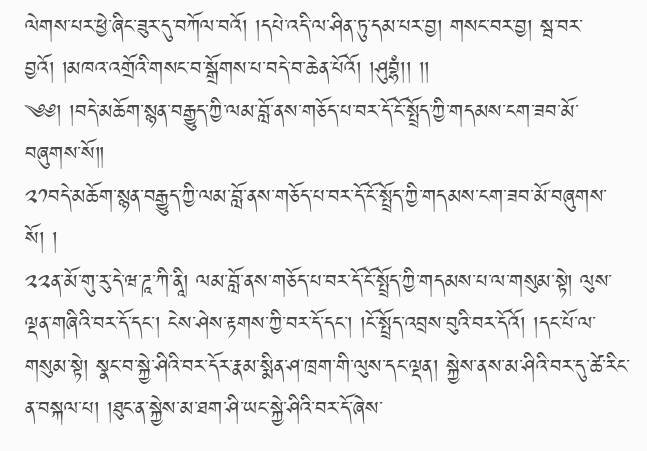ལེགས་པར་ཕྱེ་ཞིང་ཟུར་དུ་བཀོལ་བའོ། །དཔེ་འདི་ལ་ཤིན་ཏུ་དམ་པར་བྱ། གསང་བར་བྱ། སྦ་བར་བྱའོ། །མཁའ་འགྲོའི་གསང་བ་སྒྲོགས་པ་བདེ་བ་ཆེན་པོའོ། །ཤུབྷཾ།། །།
༄༅། །བདེ་མཆོག་སྙན་བརྒྱུད་ཀྱི་ལམ་བློ་ནས་གཅོད་པ་བར་དོ་ངོ་སྤྲོད་ཀྱི་གདམས་ངག་ཟབ་མོ་བཞུགས་སོ༎
༢༡བདེ་མཆོག་སྙན་བརྒྱུད་ཀྱི་ལམ་བློ་ནས་གཅོད་པ་བར་དོ་ངོ་སྤྲོད་ཀྱི་གདམས་ངག་ཟབ་མོ་བཞུགས་སོ། །
༢༢ན་མོ་གུ་རུ་དེ་ཝ་ཌཱ་ཀི་ནཱི། ལམ་བློ་ནས་གཅོད་པ་བར་དོ་ངོ་སྤྲོད་ཀྱི་གདམས་པ་ལ་གསུམ་སྟེ། ལུས་ལྡན་གཞིའི་བར་དོ་དང་། ངེས་ཤེས་རྟགས་ཀྱི་བར་དོ་དང་། །ངོ་སྤྲོད་འབྲས་བུའི་བར་དོའོ། །དང་པོ་ལ་གསུམ་སྟེ། སྣང་བ་སྐྱེ་ཤིའི་བར་དོར་རྣམ་སྨིན་ཤ་ཁྲག་གི་ལུས་དང་ལྡན། སྐྱེས་ནས་མ་ཤིའི་བར་དུ་ཚེ་རིང་ན་བསྐལ་པ། །ཐུང་ན་སྐྱེས་མ་ཐག་ཤི་ཡང་སྐྱེ་ཤིའི་བར་དོ་ཞེས་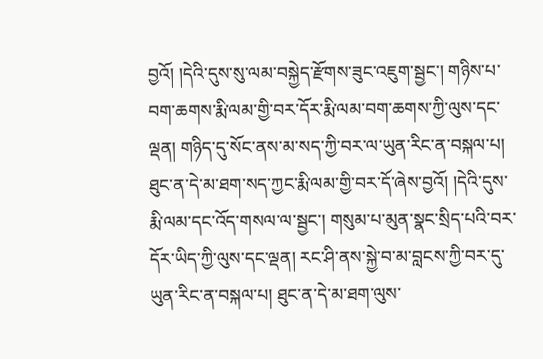བྱའོ། །དེའི་དུས་སུ་ལམ་བསྐྱེད་རྫོགས་ཟུང་འཇུག་སྦྱང་། གཉིས་པ་བག་ཆགས་རྨི་ལམ་གྱི་བར་དོར་རྨི་ལམ་བག་ཆགས་ཀྱི་ལུས་དང་ལྡན། གཉིད་དུ་སོང་ནས་མ་སད་ཀྱི་བར་ལ་ཡུན་རིང་ན་བསྐལ་པ། ཐུང་ན་དེ་མ་ཐག་སད་ཀྱང་རྨི་ལམ་གྱི་བར་དོ་ཞེས་བྱའོ། །དེའི་དུས་རྨི་ལམ་དང་འོད་གསལ་ལ་སྦྱང་། གསུམ་པ་མུན་སྣང་སྲིད་པའི་བར་དོར་ཡིད་ཀྱི་ལུས་དང་ལྡན། རང་ཤི་ནས་སྐྱེ་བ་མ་བླངས་ཀྱི་བར་དུ་ཡུན་རིང་ན་བསྐལ་པ། ཐུང་ན་དེ་མ་ཐག་ལུས་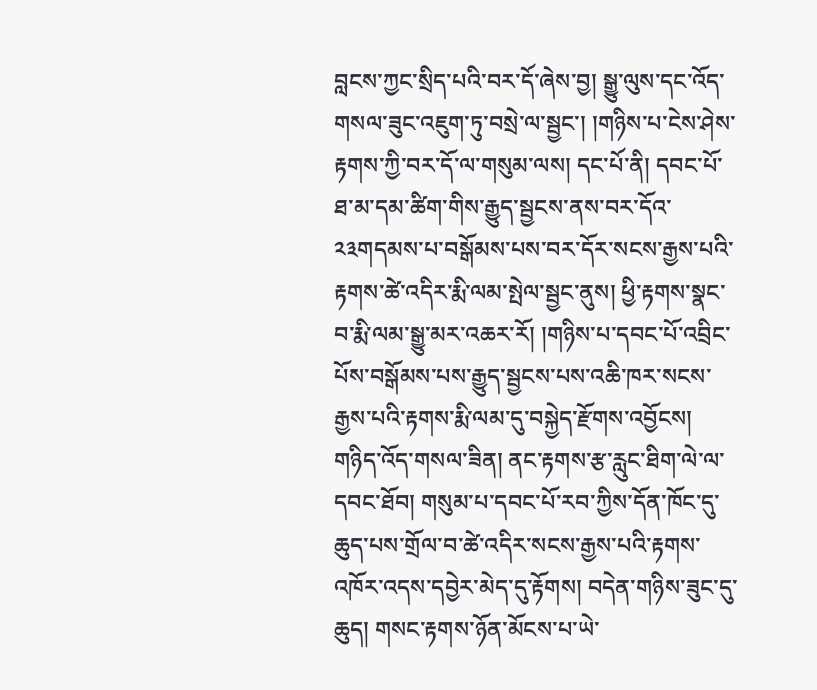བླངས་ཀྱང་སྲིད་པའི་བར་དོ་ཞེས་བྱ། སྒྱུ་ལུས་དང་འོད་གསལ་ཟུང་འཇུག་ཏུ་བསྲེ་ལ་སྦྱང་། །གཉིས་པ་ངེས་ཤེས་རྟགས་ཀྱི་བར་དོ་ལ་གསུམ་ལས། དང་པོ་ནི། དབང་པོ་ཐ་མ་དམ་ཚིག་གིས་རྒྱུད་སྦྱངས་ནས་བར་དོའ་
༢༣གདམས་པ་བསྒོམས་པས་བར་དོར་སངས་རྒྱས་པའི་རྟགས་ཚེ་འདིར་རྨི་ལམ་སྤེལ་སྦྱང་ནུས། ཕྱི་རྟགས་སྣང་བ་རྨི་ལམ་སྒྱུ་མར་འཆར་རོ། །གཉིས་པ་དབང་པོ་འབྲིང་པོས་བསྒོམས་པས་རྒྱུད་སྦྱངས་པས་འཆི་ཁར་སངས་རྒྱས་པའི་རྟགས་རྨི་ལམ་དུ་བསྐྱེད་རྫོགས་འབྱོངས། གཉིད་འོད་གསལ་ཟིན། ནང་རྟགས་རྩ་རླུང་ཐིག་ལེ་ལ་དབང་ཐོབ། གསུམ་པ་དབང་པོ་རབ་ཀྱིས་དོན་ཁོང་དུ་ཆུད་པས་གྲོལ་བ་ཚེ་འདིར་སངས་རྒྱས་པའི་རྟགས་འཁོར་འདས་དབྱེར་མེད་དུ་རྟོགས། བདེན་གཉིས་ཟུང་དུ་ཆུད། གསང་རྟགས་ཉོན་མོངས་པ་ཡེ་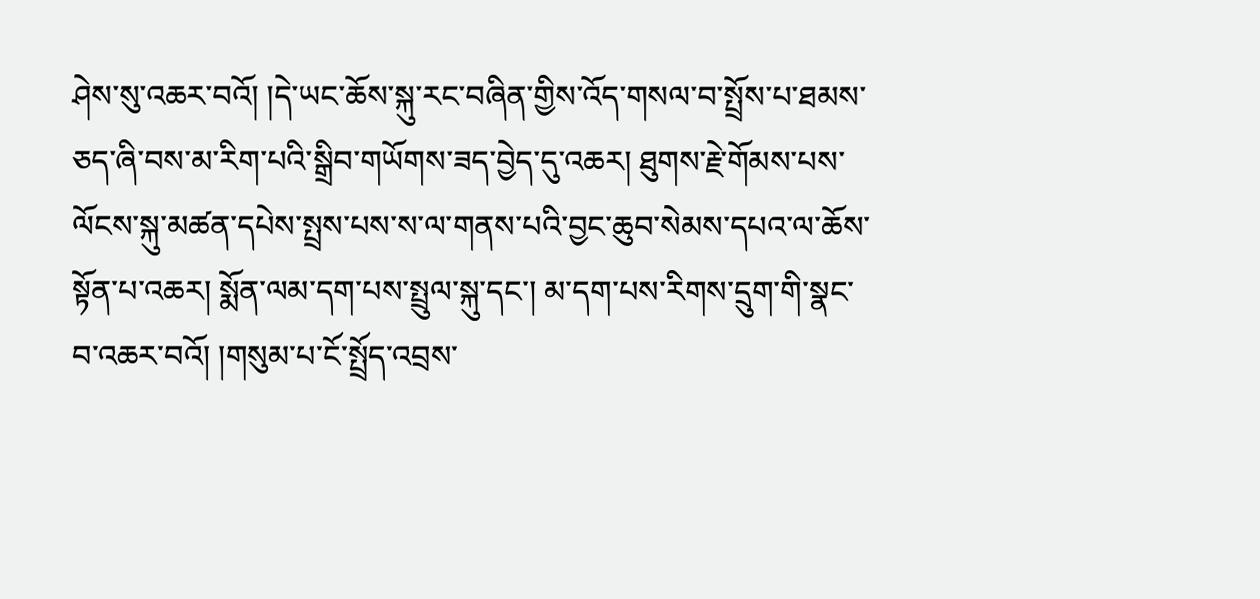ཤེས་སུ་འཆར་བའོ། །དེ་ཡང་ཆོས་སྐུ་རང་བཞིན་གྱིས་འོད་གསལ་བ་སྤྲོས་པ་ཐམས་ཅད་ཞི་བས་མ་རིག་པའི་སྒྲིབ་གཡོགས་ཟད་བྱེད་དུ་འཆར། ཐུགས་རྗེ་གོམས་པས་ལོངས་སྐུ་མཚན་དཔེས་སྤྲས་པས་ས་ལ་གནས་པའི་བྱང་ཆུབ་སེམས་དཔའ་ལ་ཆོས་སྟོན་པ་འཆར། སྨོན་ལམ་དག་པས་སྤྲུལ་སྐུ་དང་། མ་དག་པས་རིགས་དྲུག་གི་སྣང་བ་འཆར་བའོ། །གསུམ་པ་ངོ་སྤྲོད་འབྲས་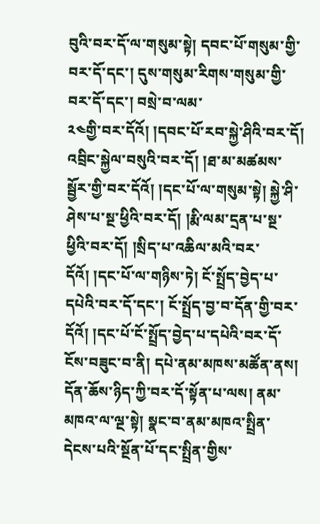བུའི་བར་དོ་ལ་གསུམ་སྟེ། དབང་པོ་གསུམ་གྱི་བར་དོ་དང་། དུས་གསུམ་རིགས་གསུམ་གྱི་བར་དོ་དང་། བསྲེ་བ་ལམ་
༢༤གྱི་བར་དོའོ། །དབང་པོ་རབ་སྐྱེ་ཤིའི་བར་དོ། འབྲིང་སྐྱེལ་བསུའི་བར་དོ། །ཐ་མ་མཚམས་སྦྱོར་གྱི་བར་དོའོ། །དང་པོ་ལ་གསུམ་སྟེ། སྐྱེ་ཤི་ཤེས་པ་སྔ་ཕྱིའི་བར་དོ། །རྨི་ལམ་དྲན་པ་སྔ་ཕྱིའི་བར་དོ། །སྲིད་པ་འཆིལ་མའི་བར་དོའོ། །དང་པོ་ལ་གཉིས་ཏེ། ངོ་སྤྲོད་བྱེད་པ་དཔེའི་བར་དོ་དང་། ངོ་སྤྲོད་བྱ་བ་དོན་གྱི་བར་དོའོ། །དང་པོ་ངོ་སྤྲོད་བྱེད་པ་དཔེའི་བར་དོ་ངོས་བཟུང་བ་ནི། དཔེ་ནམ་མཁས་མཚོན་ནས། དོན་ཆོས་ཉིད་ཀྱི་བར་དོ་སྟོན་པ་ལས། ནམ་མཁའ་ལ་ལྔ་སྟེ། སྣང་བ་ནམ་མཁའ་སྤྲིན་དེངས་པའི་སྔོན་པོ་དང་སྤྲིན་གྱིས་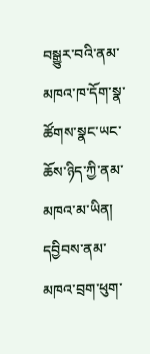བསྒྱུར་བའི་ནམ་མཁའ་ཁ་དོག་སྣ་ཚོགས་སྣང་ཡང་ཆོས་ཉིད་ཀྱི་ནམ་མཁའ་མ་ཡིན། དབྱིབས་ནམ་མཁའ་བྲག་ཕུག་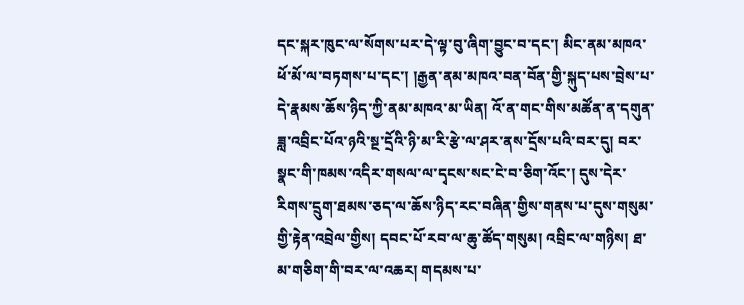དང་སྐར་ཁུང་ལ་སོགས་པར་དེ་ལྟ་བུ་ཞིག་བྱུང་བ་དང་། མིང་ནམ་མཁའ་ཕོ་མོ་ལ་བཏགས་པ་དང་། །རྒྱན་ནམ་མཁའ་བན་བོན་གྱི་སྐུད་པས་བྲེས་པ་དེ་རྣམས་ཆོས་ཉིད་ཀྱི་ནམ་མཁའ་མ་ཡིན། འོ་ན་གང་གིས་མཚོན་ན་དགུན་ཟླ་འབྲིང་པོའ་ཉའི་སྔ་དྲོའི་ཉི་མ་རི་རྩེ་ལ་ཤར་ནས་དྲོས་པའི་བར་དུ། བར་སྣང་གི་ཁམས་འདིར་གསལ་ལ་དྭངས་སང་ངེ་བ་ཅིག་འོང་། དུས་དེར་རིགས་དྲུག་ཐམས་ཅད་ལ་ཆོས་ཉིད་རང་བཞིན་གྱིས་གནས་པ་དུས་གསུམ་གྱི་རྟེན་འབྲེལ་གྱིས། དབང་པོ་རབ་ལ་ཆུ་ཚོད་གསུམ། འབྲིང་ལ་གཉིས། ཐ་མ་གཅིག་གི་བར་ལ་འཆར། གདམས་པ་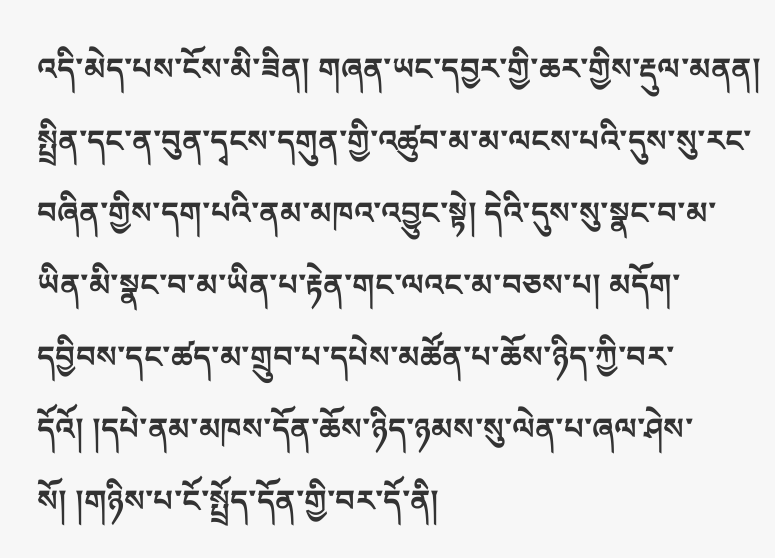འདི་མེད་པས་ངོས་མི་ཟིན། གཞན་ཡང་དབྱར་གྱི་ཆར་གྱིས་རྡུལ་མནན། སྤྲིན་དང་ན་བུན་དྭངས་དགུན་གྱི་འཚུབ་མ་མ་ལངས་པའི་དུས་སུ་རང་བཞིན་གྱིས་དག་པའི་ནམ་མཁའ་འབྱུང་སྟེ། དེའི་དུས་སུ་སྣང་བ་མ་ཡིན་མི་སྣང་བ་མ་ཡིན་པ་རྟེན་གང་ལའང་མ་བཅས་པ། མདོག་དབྱིབས་དང་ཚད་མ་གྲུབ་པ་དཔེས་མཚོན་པ་ཆོས་ཉིད་ཀྱི་བར་དོའོ། །དཔེ་ནམ་མཁས་དོན་ཆོས་ཉིད་ཉམས་སུ་ལེན་པ་ཞལ་ཤེས་སོ། །གཉིས་པ་ངོ་སྤྲོད་དོན་གྱི་བར་དོ་ནི།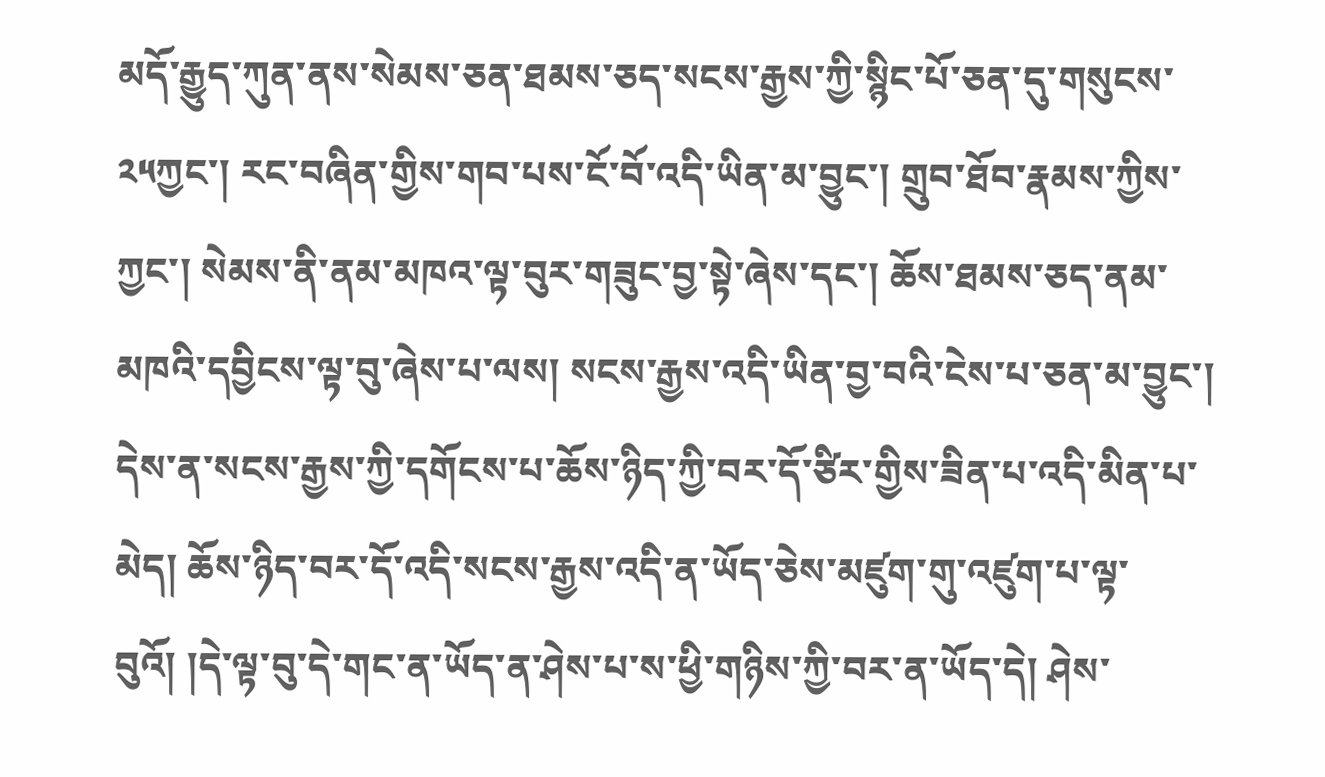མདོ་རྒྱུད་ཀུན་ནས་སེམས་ཅན་ཐམས་ཅད་སངས་རྒྱས་ཀྱི་སྙིང་པོ་ཅན་དུ་གསུངས་
༢༥ཀྱང་། རང་བཞིན་གྱིས་གབ་པས་ངོ་བོ་འདི་ཡིན་མ་བྱུང་། གྲུབ་ཐོབ་རྣམས་ཀྱིས་ཀྱང་། སེམས་ནི་ནམ་མཁའ་ལྟ་བུར་གཟུང་བྱ་སྟེ་ཞེས་དང་། ཆོས་ཐམས་ཅད་ནམ་མཁའི་དབྱིངས་ལྟ་བུ་ཞེས་པ་ལས། སངས་རྒྱས་འདི་ཡིན་བྱ་བའི་ངེས་པ་ཅན་མ་བྱུང་། དེས་ན་སངས་རྒྱས་ཀྱི་དགོངས་པ་ཆོས་ཉིད་ཀྱི་བར་དོ་ཙིར་གྱིས་ཟིན་པ་འདི་མིན་པ་མེད། ཆོས་ཉིད་བར་དོ་འདི་སངས་རྒྱས་འདི་ན་ཡོད་ཅེས་མཛུག་གུ་འཛུག་པ་ལྟ་བུའོ། །དེ་ལྟ་བུ་དེ་གང་ན་ཡོད་ན་ཤེས་པ་ས་ཕྱི་གཉིས་ཀྱི་བར་ན་ཡོད་དེ། ཤེས་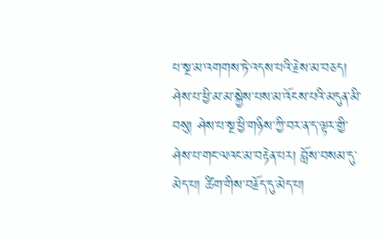པ་སྔ་མ་འགགས་ཏེ་འདས་པའི་རྗེས་མ་བཅད། ཤེས་པ་ཕྱི་མ་མ་སྐྱེས་པས་མ་འོངས་པའི་མདུན་མི་བསུ། ཤེས་པ་སྔ་ཕྱི་གཉིས་ཀྱི་བར་ན་ད་ལྟར་གྱི་ཤེས་པ་གང་ལའང་མ་བརྟེན་པར། བློས་བསམ་དུ་མེད་པ། ཚིག་གིས་བརྗོད་དུ་མེད་པ།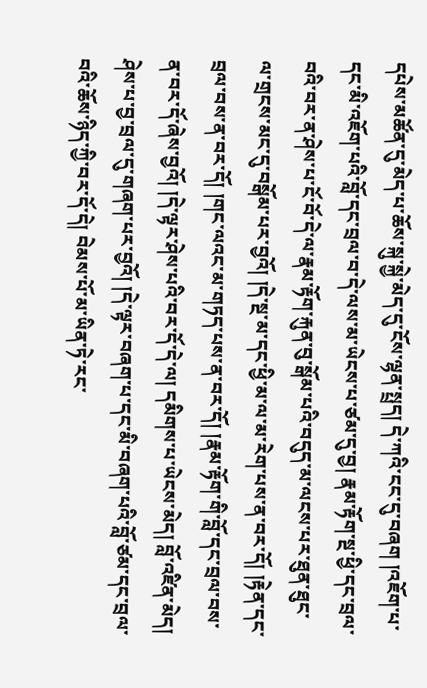དཔེས་མཚོན་དུ་མེད་པ་ཆོས་སྐུ་སྐྱེ་མེད་དུ་ངོས་ལྷན་སྤྲད། དེ་ཀའི་ངང་དུ་བཞག །འཇོག་པ་དང་མི་འཇོག་པའི་བློ་དང་བྲལ་བ་དེ་ལས་མ་ཡེངས་པ་ཙམ་དུ་བྱ། རྣམ་རྟོག་སྔ་ཕྱི་དང་བྲལ་བའི་བར་ན་ཤེས་པ་ངོ་བོ་དེ་ལ་རྣམ་རྟོག་རྐུན་བུ་སྒོམ་པའི་བདུད་མ་ལངས་པར་ཐུན་ཐུང་ལ་གྲངས་མང་དུ་བསྒོམ་པར་བྱའོ། །དེ་སྔ་མ་དང་ཕྱི་མ་ལ་མ་རེག་པས་ན་བར་དོ། །རྟེན་དང་བྲལ་བས་ན་བར་དོ། །གང་ལའང་མ་གཏད་པས་ན་བར་དོ། །རྣམ་རྟོག་གི་བློ་དང་བྲལ་བས་ན་བར་དོ་ཞེས་བྱའོ། །དེ་ལྟར་ཤེས་པའི་བར་དོ་དེ་ལ། དམིགས་པ་ཡེངས་མེད། བློ་འཛིན་མེད། ཤེས་པ་བྱ་བྲལ་དུ་གཞག་པར་བྱའོ། །དེ་ལྟར་བཞག་པ་དང་མི་བཞག་པའི་བློ་ཙམ་དང་བྲལ་བའི་ཆོས་ཉིད་ཀྱི་བར་དོ་དེ། བེམས་པོ་མ་ཡིན་ཏེ་རང་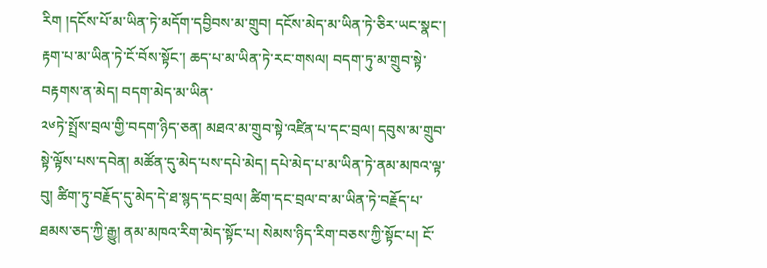རིག །དངོས་པོ་མ་ཡིན་ཏེ་མདོག་དབྱིབས་མ་གྲུབ། དངོས་མེད་མ་ཡིན་ཏེ་ཅིར་ཡང་སྣང་། རྟག་པ་མ་ཡིན་ཏེ་ངོ་བོས་སྟོང་། ཆད་པ་མ་ཡིན་ཏེ་རང་གསལ། བདག་ཏུ་མ་གྲུབ་སྟེ་བརྟགས་ན་མེད། བདག་མེད་མ་ཡིན་
༢༦ཏེ་སྤྲོས་བྲལ་གྱི་བདག་ཉིད་ཅན། མཐའ་མ་གྲུབ་སྟེ་འཛིན་པ་དང་བྲལ། དབུས་མ་གྲུབ་སྟེ་ལྟོས་པས་དབེན། མཚོན་དུ་མེད་པས་དཔེ་མེད། དཔེ་མེད་པ་མ་ཡིན་ཏེ་ནམ་མཁའ་ལྟ་བུ། ཚིག་ཏུ་བརྗོད་དུ་མེད་དེ་ཐ་སྙད་དང་བྲལ། ཚིག་དང་བྲལ་བ་མ་ཡིན་ཏེ་བརྗོད་པ་ཐམས་ཅད་ཀྱི་རྒྱུ། ནམ་མཁའ་རིག་མེད་སྟོང་པ། སེམས་ཉིད་རིག་བཅས་ཀྱི་སྟོང་པ། ངོ་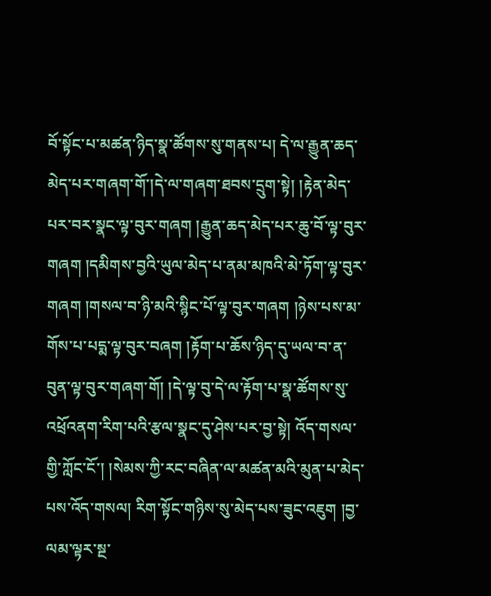བོ་སྟོང་པ་མཚན་ཉིད་སྣ་ཚོགས་སུ་གནས་པ། དེ་ལ་རྒྱུན་ཆད་མེད་པར་གཞག་གོ་།དེ་ལ་གཞག་ཐབས་དྲུག་སྟེ། །རྟེན་མེད་པར་བར་སྣང་ལྟ་བུར་གཞག །རྒྱུན་ཆད་མེད་པར་ཆུ་བོ་ལྟ་བུར་གཞག །དམིགས་བྱའི་ཡུལ་མེད་པ་ནམ་མཁའི་མེ་ཏོག་ལྟ་བུར་གཞག །གསལ་བ་ཉི་མའི་སྙིང་པོ་ལྟ་བུར་གཞག །ཉེས་པས་མ་གོས་པ་པདྨ་ལྟ་བུར་བཞག །རྟོག་པ་ཆོས་ཉིད་དུ་ཡལ་བ་ན་བུན་ལྟ་བུར་གཞག་གོ། །དེ་ལྟ་བུ་དེ་ལ་རྟོག་པ་སྣ་ཚོགས་སུ་འཕྲོའནག་རིག་པའི་རྩལ་སྣང་དུ་ཤེས་པར་བྱ་སྟེ། འོད་གསལ་གྱི་ཀློང་ངོ་། །སེམས་ཀྱི་རང་བཞིན་ལ་མཚན་མའི་མུན་པ་མེད་པས་འོད་གསལ། རིག་སྟོང་གཉིས་སུ་མེད་པས་ཟུང་འཇུག །བྱ་ལམ་ལྟར་སྔ་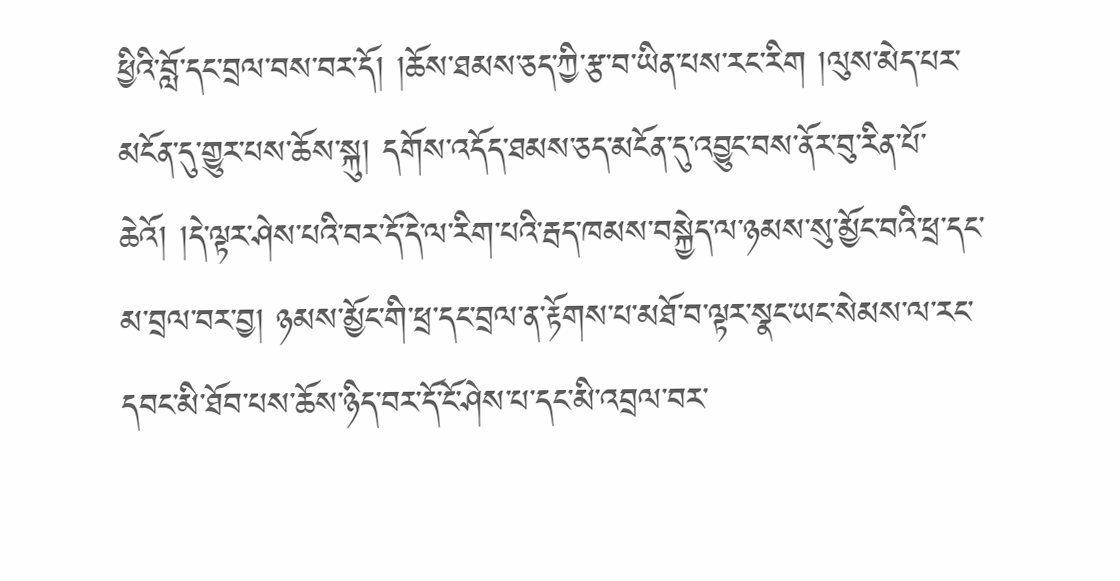ཕྱིའི་བློ་དང་བྲལ་བས་བར་དོ། །ཆོས་ཐམས་ཅད་ཀྱི་རྩ་བ་ཡིན་པས་རང་རིག །ལུས་མེད་པར་མངོན་དུ་གྱུར་པས་ཆོས་སྐུ། དགོས་འདོད་ཐམས་ཅད་མངོན་དུ་འབྱུང་བས་ནོར་བུ་རིན་པོ་ཆེའོ། །དེ་ལྟར་ཤེས་པའི་བར་དོ་དེ་ལ་རིག་པའི་རྦད་ཁམས་བསྐྱེད་ལ་ཉམས་སུ་མྱོང་བའི་ཕྲ་དང་མ་བྲལ་བར་བྱ། ཉམས་མྱོང་གི་ཕྲ་དང་བྲལ་ན་རྟོགས་པ་མཐོ་བ་ལྟར་སྣང་ཡང་སེམས་ལ་རང་དབང་མི་ཐོབ་པས་ཆོས་ཉིད་བར་དོ་ངོ་ཤེས་པ་དང་མི་འབྲལ་བར་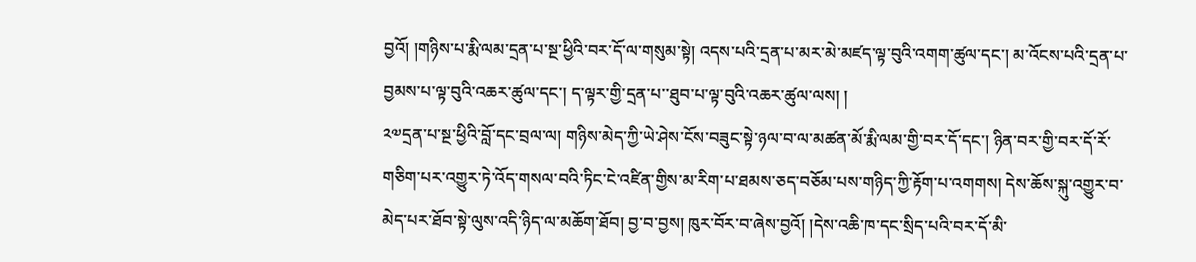བྱའོ། །གཉིས་པ་རྨི་ལམ་དྲན་པ་སྔ་ཕྱིའི་བར་དོ་ལ་གསུམ་སྟེ། འདས་པའི་དྲན་པ་མར་མེ་མཛད་ལྟ་བུའི་འགག་ཚུལ་དང་། མ་འོངས་པའི་དྲན་པ་བྱམས་པ་ལྟ་བུའི་འཆར་ཚུལ་དང་། ད་ལྟར་གྱི་དྲན་པ་་ཐུབ་པ་ལྟ་བུའི་འཆར་ཚུལ་ལས། །
༢༧དྲན་པ་སྔ་ཕྱིའི་བློ་དང་བྲལ་ལ། གཉིས་མེད་ཀྱི་ཡེ་ཤེས་ངོས་བཟུང་སྟེ་ཉལ་བ་ལ་མཚན་མོ་རྨི་ལམ་གྱི་བར་དོ་དང་། ཉིན་བར་གྱི་བར་དོ་རོ་གཅིག་པར་འགྱུར་ཏེ་འོད་གསལ་བའི་ཏིང་ངེ་འཛིན་གྱིས་མ་རིག་པ་ཐམས་ཅད་བཅོམ་པས་གཉིད་ཀྱི་རྟོག་པ་འགགས། དེས་ཆོས་སྐུ་འགྱུར་བ་མེད་པར་ཐོབ་སྟེ་ལུས་འདི་ཉིད་ལ་མཆོག་ཐོབ། བྱ་བ་བྱས། ཁུར་བོར་བ་ཞེས་བྱའོ། །དེས་འཆི་ཁ་དང་སྲིད་པའི་བར་དོ་མི་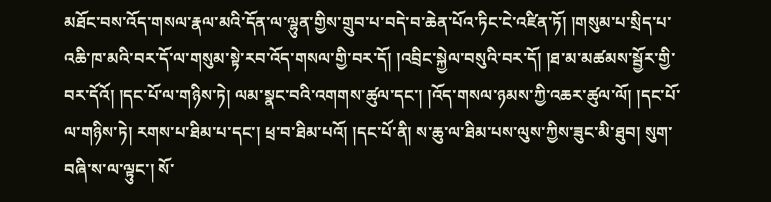མཐོང་བས་འོད་གསལ་རྣལ་མའི་དོན་ལ་ལྷུན་གྱིས་གྲུབ་པ་བདེ་བ་ཆེན་པོའ་ཏིང་ངེ་འཛིན་ཏོ། །གསུམ་པ་སྲིད་པ་འཆི་ཁ་མའི་བར་དོ་ལ་གསུམ་སྟེ་རབ་འོད་གསལ་གྱི་བར་དོ། །འབྲིང་སྐྱེལ་བསུའི་བར་དོ། །ཐ་མ་མཚམས་སྦྱོར་གྱི་བར་དོའོ། །དང་པོ་ལ་གཉིས་ཏེ། ལམ་སྣང་བའི་འགགས་ཚུལ་དང་། །འོད་གསལ་ཉམས་ཀྱི་འཆར་ཚུལ་ལོ། །དང་པོ་ལ་གཉིས་ཏེ། རགས་པ་ཐིམ་པ་དང་། ཕྲ་བ་ཐིམ་པའོ། །དང་པོ་ནི། ས་ཆུ་ལ་ཐིམ་པས་ལུས་ཀྱིས་ཟུང་མི་ཐུབ། སུག་བཞི་ས་ལ་ལྟུང་། སོ་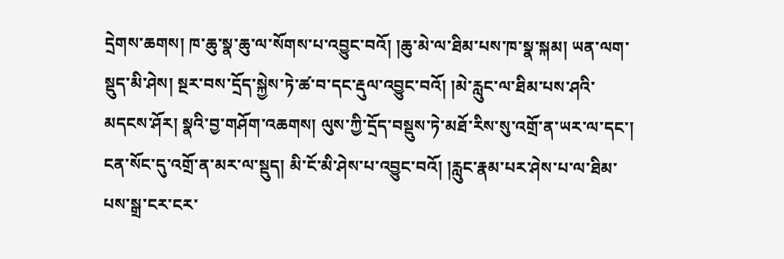དྲེགས་ཆགས། ཁ་ཆུ་སྣ་ཆུ་ལ་སོགས་པ་འབྱུང་བའོ། །ཆུ་མེ་ལ་ཐིམ་པས་ཁ་སྣ་སྐམ། ཡན་ལག་སྡུད་མི་ཤེས། སྔར་བས་དྲོད་སྐྱེས་ཏེ་ཚ་བ་དང་རྡུལ་འབྱུང་བའོ། །མེ་རླུང་ལ་ཐིམ་པས་ཤའི་མདངས་ཤོར། སྣའི་བྱ་གཤོག་འཆགས། ལུས་ཀྱི་དྲོད་བསྡུས་ཏེ་མཐོ་རིས་སུ་འགྲོ་ན་ཡར་ལ་དང་། ངན་སོང་དུ་འགྲོ་ན་མར་ལ་སྡུད། མི་ངོ་མི་ཤེས་པ་འབྱུང་བའོ། །རླུང་རྣམ་པར་ཤེས་པ་ལ་ཐིམ་པས་སྒྲ་ངར་ངར་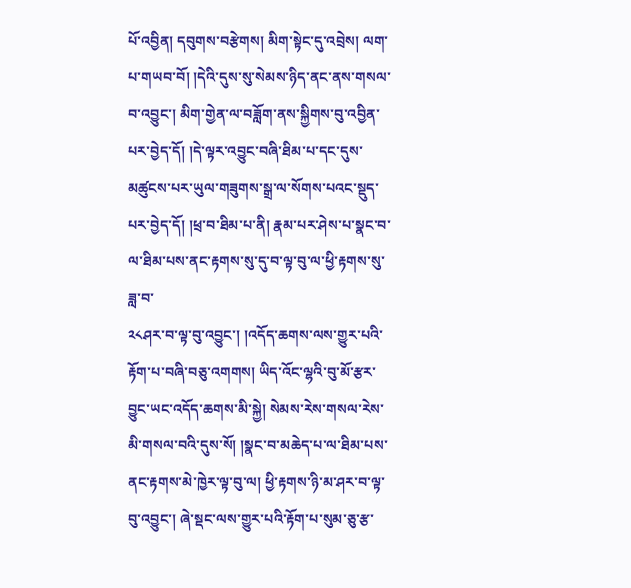པོ་འབྱིན། དབུགས་བརྩེགས། མིག་སྟེང་དུ་འབྲེས། ལག་པ་གཡབ་བོ། །དེའི་དུས་སུ་སེམས་ཉིད་ནང་ནས་གསལ་བ་འབྱུང་། མིག་གྱེན་ལ་བཟློག་ནས་སྐྱིགས་བུ་འབྱིན་པར་བྱེད་དོ། །དེ་ལྟར་འབྱུང་བཞི་ཐིམ་པ་དང་དུས་མཚུངས་པར་ཡུལ་གཟུགས་སྒྲ་ལ་སོགས་པའང་སྡུད་པར་བྱེད་དོ། །ཕྲ་བ་ཐིམ་པ་ནི། རྣམ་པར་ཤེས་པ་སྣང་བ་ལ་ཐིམ་པས་ནང་རྟགས་སུ་དུ་བ་ལྟ་བུ་ལ་ཕྱི་རྟགས་སུ་ཟླ་བ་
༢༨ཤར་བ་ལྟ་བུ་འབྱུང་། །འདོད་ཆགས་ལས་གྱུར་པའི་རྟོག་པ་བཞི་བཅུ་འགགས། ཡིད་འོང་ལྷའི་བུ་མོ་རྩར་བྱུང་ཡང་འདོད་ཆགས་མི་སྐྱེ། སེམས་རེས་གསལ་རེས་མི་གསལ་བའི་དུས་སོ། །སྣང་བ་མཆེད་པ་ལ་ཐིམ་པས་ནང་རྟགས་མེ་ཁྱེར་ལྟ་བུ་ལ། ཕྱི་རྟགས་ཉི་མ་ཤར་བ་ལྟ་བུ་འབྱུང་། ཞེ་སྡང་ལས་གྱུར་པའི་རྟོག་པ་སུམ་ཅུ་རྩ་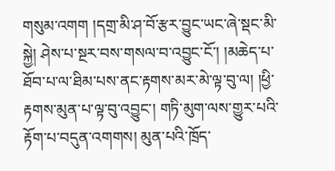གསུམ་འགག །དགྲ་མི་ཤ་བོ་རྩར་བྱུང་ཡང་ཞེ་སྡང་མི་སྐྱེ། ཤེས་པ་སྔར་བས་གསལ་བ་འབྱུང་ངོ་། །མཆེད་པ་ཐོབ་པ་ལ་ཐིམ་པས་ནང་རྟགས་མར་མེ་ལྟ་བུ་ལ། །ཕྱི་རྟགས་མུན་པ་ལྟ་བུ་འབྱུང་། གཏི་མུག་ལས་གྱུར་པའི་རྟོག་པ་བདུན་འགགས། མུན་པའི་ཁྲོད་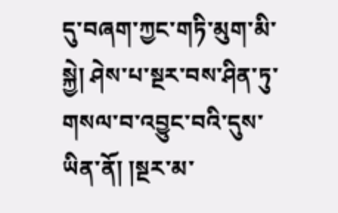དུ་བཞག་ཀྱང་གཏི་མུག་མི་སྐྱེ། ཤེས་པ་སྔར་བས་ཤིན་ཏུ་གསལ་བ་འབྱུང་བའི་དུས་ཡིན་ནོ། །སྔར་མ་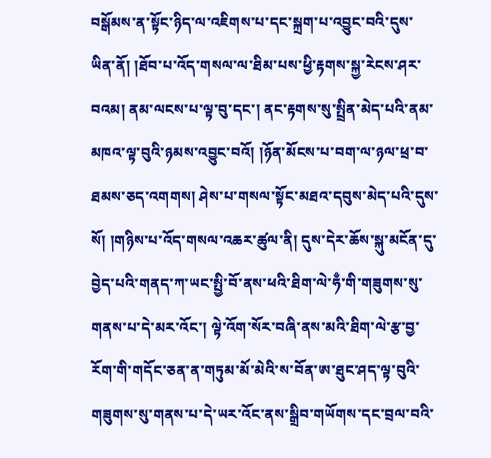བསྒོམས་ན་སྟོང་ཉིད་ལ་འཇིགས་པ་དང་སྐྲག་པ་འབྱུང་བའི་དུས་ཡིན་ནོ། །ཐོབ་པ་འོད་གསལ་ལ་ཐིམ་པས་ཕྱི་རྟགས་སྐྱ་རེངས་ཤར་བའམ། ནམ་ལངས་པ་ལྟ་བུ་དང་། ནང་རྟགས་སུ་སྤྲིན་མེད་པའི་ནམ་མཁའ་ལྟ་བུའི་ཉམས་འབྱུང་བའོ། །ཉོན་མོངས་པ་བག་ལ་ཉལ་ཕྲ་བ་ཐམས་ཅད་འགགས། ཤེས་པ་གསལ་སྟོང་མཐའ་དབུས་མེད་པའི་དུས་སོ། །གཉིས་པ་འོད་གསལ་འཆར་ཚུལ་ནི། དུས་དེར་ཆོས་སྐུ་མངོན་དུ་བྱེད་པའི་གནད་ཀ་ཡང་སྤྱི་བོ་ནས་ཕའི་ཐིག་ལེ་ཧྃ་གི་གཟུགས་སུ་གནས་པ་དེ་མར་འོང་། ལྟེ་འོག་སོར་བཞི་ནས་མའི་ཐིག་ལེ་རྩ་བྱ་རོག་གི་གདོང་ཅན་ན་གཏུམ་མོ་མེའི་ས་བོན་ཨ་ཐུང་ཤད་ལྟ་བུའི་གཟུགས་སུ་གནས་པ་དེ་ཡར་འོང་ནས་སྒྲིབ་གཡོགས་དང་བྲལ་བའི་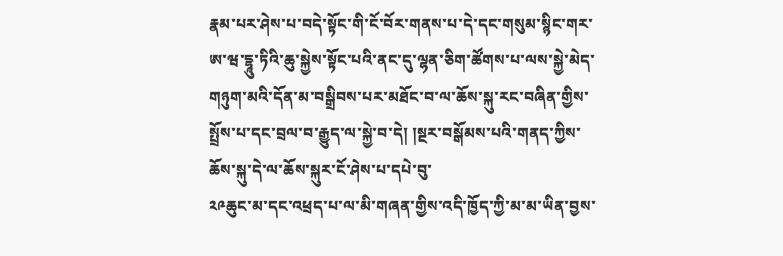རྣམ་པར་ཤེས་པ་བདེ་སྟོང་གི་ངོ་བོར་གནས་པ་དེ་དང་གསུམ་སྙིང་གར་ཨ་ཝ་དྷཱུ་ཏིའི་ཆུ་སྐྱེས་སྟོང་པའི་ནང་དུ་ལྷན་ཅིག་ཚོགས་པ་ལས་སྐྱེ་མེད་གཉུག་མའི་དོན་མ་བསྒྲིབས་པར་མཐོང་བ་ལ་ཆོས་སྐུ་རང་བཞིན་གྱིས་སྤྲོས་པ་དང་བྲལ་བ་རྒྱུད་ལ་སྐྱེ་བ་དེ། །སྔར་བསྒོམས་པའི་གནད་ཀྱིས་ཆོས་སྐུ་དེ་ལ་ཆོས་སྐུར་ངོ་ཤེས་པ་དཔེ་བུ་
༢༩ཆུང་མ་དང་འཕྲད་པ་ལ་མི་གཞན་གྱིས་འདི་ཁྱོད་ཀྱི་མ་མ་ཡིན་བྱས་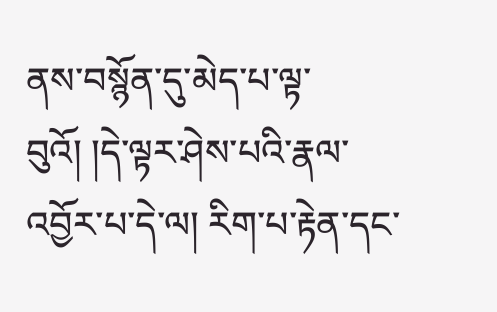ནས་བསྙོན་དུ་མེད་པ་ལྟ་བུའོ། །དེ་ལྟར་ཤེས་པའི་རྣལ་འབྱོར་པ་དེ་ལ། རིག་པ་རྟེན་དང་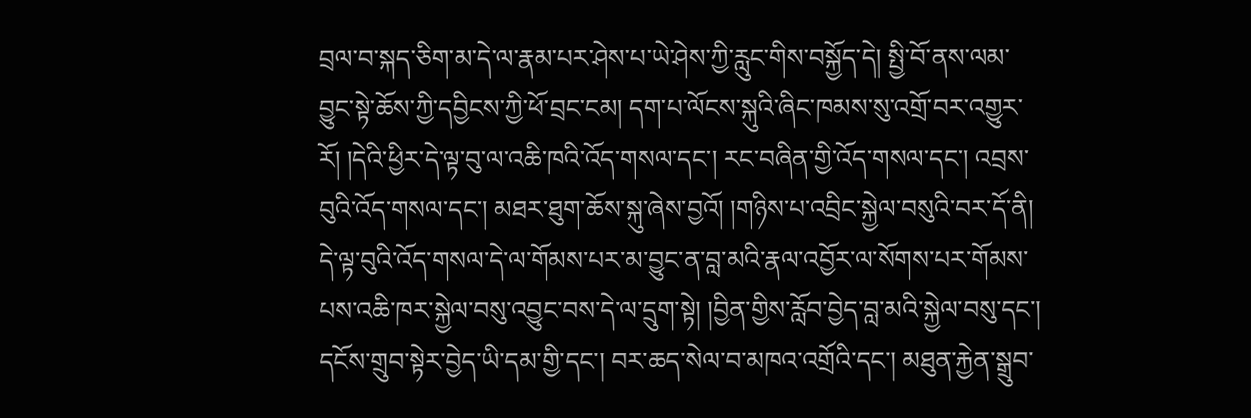བྲལ་བ་སྐད་ཅིག་མ་དེ་ལ་རྣམ་པར་ཤེས་པ་ཡེ་ཤེས་ཀྱི་རླུང་གིས་བསྐྱོད་དེ། སྤྱི་བོ་ནས་ལམ་བྱུང་སྟེ་ཆོས་ཀྱི་དབྱིངས་ཀྱི་ཕོ་བྲང་ངམ། དག་པ་ལོངས་སྐུའི་ཞིང་ཁམས་སུ་འགྲོ་བར་འགྱུར་རོ། །དེའི་ཕྱིར་དེ་ལྟ་བུ་ལ་འཆི་ཁའི་འོད་གསལ་དང་། རང་བཞིན་གྱི་འོད་གསལ་དང་། འབྲས་བུའི་འོད་གསལ་དང་། མཐར་ཐུག་ཆོས་སྐུ་ཞེས་བྱའོ། །གཉིས་པ་འབྲིང་སྐྱེལ་བསུའི་བར་དོ་ནི། དེ་ལྟ་བུའི་འོད་གསལ་དེ་ལ་གོམས་པར་མ་བྱུང་ན་བླ་མའི་རྣལ་འབྱོར་ལ་སོགས་པར་གོམས་པས་འཆི་ཁར་སྐྱེལ་བསུ་འབྱུང་བས་དེ་ལ་དྲུག་སྟེ། །བྱིན་གྱིས་རློབ་བྱེད་བླ་མའི་སྐྱེལ་བསུ་དང་། དངོས་གྲུབ་སྟེར་བྱེད་ཡི་དམ་གྱི་དང་། བར་ཆད་སེལ་བ་མཁའ་འགྲོའི་དང་། མཐུན་རྐྱེན་སྒྲུབ་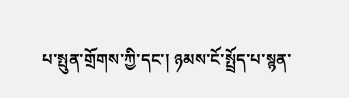པ་སྤུན་གྲོགས་ཀྱི་དང་། ཉམས་ངོ་སྤྲོད་པ་སྙན་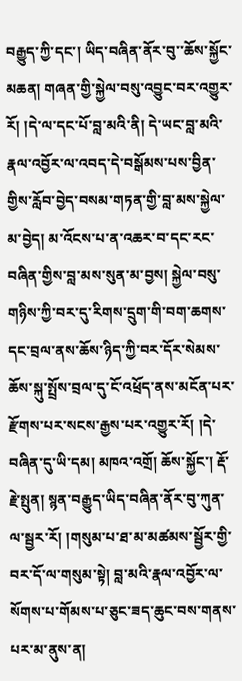བརྒྱུད་ཀྱི་དང་། ཡིད་བཞིན་ནོར་བུ་་ཆོས་སྐྱོང་མཆན། གཞན་གྱི་སྐྱེལ་བསུ་འབྱུང་བར་འགྱུར་རོ། །དེ་ལ་དང་པོ་བླ་མའི་ནི། དེ་ཡང་བླ་མའི་རྣལ་འབྱོར་ལ་འབད་དེ་བསྒོམས་པས་བྱིན་གྱིས་རློབ་བྱེད་བསམ་གཏན་གྱི་བླ་མས་སྐྱེལ་མ་བྱེད། མ་འོངས་པ་ན་འཆར་བ་དང་རང་བཞིན་གྱིས་བླ་མས་སུན་མ་བྱས། སྐྱེལ་བསུ་གཉིས་ཀྱི་བར་དུ་རིགས་དྲུག་གི་བག་ཆགས་དང་བྲལ་ནས་ཆོས་ཉིད་ཀྱི་བར་དོར་སེམས་ཆོས་སྐུ་སྤྲོས་བྲལ་དུ་ངོ་འཕྲོད་ནས་མངོན་པར་རྫོགས་པར་སངས་རྒྱས་པར་འགྱུར་རོ། །དེ་བཞིན་དུ་ཡི་དམ། མཁའ་འགྲོ། ཆོས་སྐྱོང་། རྡོ་རྗེ་སྤུན། སྙན་བརྒྱུད་ཡིད་བཞིན་ནོར་བུ་ཀུན་ལ་སྦྱར་རོ། །གསུམ་པ་ཐ་མ་མཚམས་སྦྱོར་གྱི་བར་དོ་ལ་གསུམ་སྟེ། བླ་མའི་རྣལ་འབྱོར་ལ་སོགས་པ་གོམས་པ་ཅུང་ཟད་ཆུང་བས་གནས་པར་མ་ནུས་ན།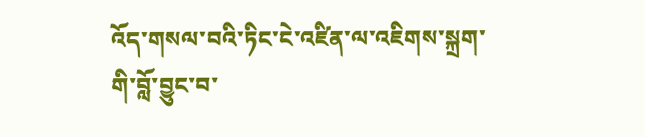འོད་གསལ་བའི་ཏིང་ངེ་འཛིན་ལ་འཇིགས་སྐྲག་གི་བློ་བྱུང་བ་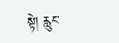སྟེ། རླུང་